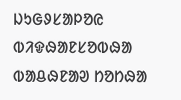ᱡᱩᱜᱽᱥᱟᱞᱚᱭ ᱵᱤᱫᱷᱟᱱᱥᱚᱵᱷᱟ ᱵᱟᱪᱷᱱᱟᱣ ᱴᱚᱴᱷᱟ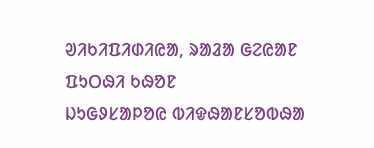ᱣᱤᱠᱤᱯᱤᱰᱤᱭᱟ, ᱨᱟᱲᱟ ᱜᱮᱭᱟᱱ ᱯᱩᱛᱷᱤ ᱠᱷᱚᱱ
ᱡᱩᱜᱽᱥᱟᱞᱚᱭ ᱵᱤᱫᱷᱟᱱᱥᱚᱵᱷᱟ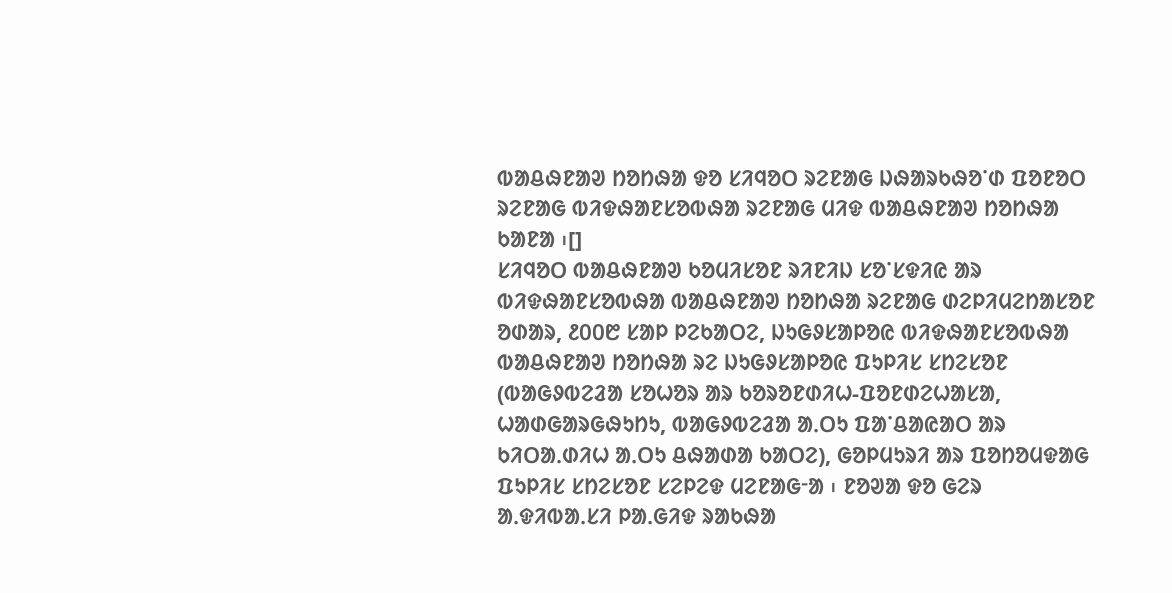ᱵᱟᱪᱷᱱᱟᱣ ᱴᱚᱴᱷᱟ ᱫᱚ ᱥᱤᱧᱚᱛ ᱨᱮᱱᱟᱜ ᱡᱷᱟᱨᱠᱷᱚᱸᱰ ᱯᱚᱱᱚᱛ ᱨᱮᱱᱟᱜ ᱵᱤᱫᱷᱟᱱᱥᱚᱵᱷᱟ ᱨᱮᱱᱟᱜ ᱢᱤᱫ ᱵᱟᱪᱷᱱᱟᱣ ᱴᱚᱴᱷᱟ ᱠᱟᱱᱟ ᱾[]
ᱥᱤᱧᱚᱛ ᱵᱟᱪᱷᱱᱟᱣ ᱠᱚᱢᱤᱥᱚᱱ ᱨᱤᱱᱤᱡ ᱥᱚᱸᱥᱫᱤᱭ ᱟᱨ ᱵᱤᱫᱷᱟᱱᱥᱚᱵᱷᱟ ᱵᱟᱪᱷᱱᱟᱣ ᱴᱚᱴᱷᱟ ᱨᱮᱱᱟᱜ ᱰᱮᱞᱤᱢᱮᱴᱟᱥᱚᱱ ᱚᱰᱟᱨ, ᱒᱐᱐᱘ ᱥᱟᱞ ᱞᱮᱠᱟᱛᱮ, ᱡᱩᱜᱽᱥᱟᱞᱚᱭ ᱵᱤᱫᱷᱟᱱᱥᱚᱵᱷᱟ ᱵᱟᱪᱷᱱᱟᱣ ᱴᱚᱴᱷᱟ ᱨᱮ ᱡᱩᱜᱽᱥᱟᱞᱚᱭ ᱯᱩᱞᱤᱥ ᱥᱴᱮᱥᱚᱱ (ᱵᱟᱜᱽᱵᱮᱲᱟ ᱥᱚᱦᱚᱨ ᱟᱨ ᱠᱚᱨᱚᱱᱰᱤᱦ-ᱯᱚᱱᱰᱮᱦᱟᱥᱟ, ᱦᱟᱰᱜᱟᱨᱜᱷᱩᱴᱩ, ᱵᱟᱜᱽᱵᱮᱲᱟ ᱟᱹᱛᱩ ᱯᱟᱸᱪᱟᱭᱟᱛ ᱟᱨ ᱠᱤᱛᱟᱹᱰᱤᱦ ᱟᱹᱛᱩ ᱪᱷᱟᱰᱟ ᱠᱟᱛᱮ), ᱜᱚᱞᱢᱩᱨᱤ ᱟᱨ ᱯᱚᱴᱚᱢᱫᱟᱜ ᱯᱩᱞᱤᱥ ᱥᱴᱮᱥᱚᱱ ᱥᱮᱞᱮᱫ ᱢᱮᱱᱟᱜᱼᱟ ᱾ ᱱᱚᱣᱟ ᱫᱚ ᱜᱮᱨ ᱟᱹᱫᱤᱵᱟᱹᱥᱤ ᱞᱟᱹᱜᱤᱫ ᱨᱟᱠᱷᱟ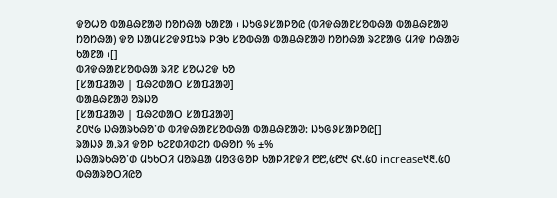ᱫᱚᱦᱚ ᱵᱟᱪᱷᱱᱟᱣ ᱴᱚᱴᱷᱟ ᱠᱟᱱᱟ ᱾ ᱡᱩᱜᱽᱥᱟᱞᱚᱭ (ᱵᱤᱫᱷᱟᱱᱥᱚᱵᱷᱟ ᱵᱟᱪᱷᱱᱟᱣ ᱴᱚᱴᱷᱟ) ᱫᱚ ᱡᱟᱢᱥᱮᱫᱽᱯᱩᱨ ᱞᱳᱠ ᱥᱚᱵᱷᱟ ᱵᱟᱪᱷᱱᱟᱣ ᱴᱚᱴᱷᱟ ᱨᱮᱱᱟᱜ ᱢᱤᱫ ᱴᱷᱟᱶ ᱠᱟᱱᱟ ᱾[]
ᱵᱤᱫᱷᱟᱱᱥᱚᱵᱷᱟ ᱨᱤᱱ ᱥᱚᱦᱮᱫ ᱠᱚ
[ᱥᱟᱯᱲᱟᱣ | ᱯᱷᱮᱰᱟᱛ ᱥᱟᱯᱲᱟᱣ]
ᱵᱟᱪᱷᱱᱟᱣ ᱚᱨᱡᱚ
[ᱥᱟᱯᱲᱟᱣ | ᱯᱷᱮᱰᱟᱛ ᱥᱟᱯᱲᱟᱣ]
᱒᱐᱑᱙ ᱡᱷᱟᱨᱠᱷᱚᱸᱰ ᱵᱤᱫᱷᱟᱱᱥᱚᱵᱷᱟ ᱵᱟᱪᱷᱱᱟᱣ: ᱡᱩᱜᱽᱥᱟᱞᱚᱭ[]
ᱨᱟᱡᱽ ᱟᱹᱨᱤ ᱫᱚᱞ ᱠᱮᱱᱰᱤᱰᱮᱴ ᱵᱷᱚᱴ % ±%
ᱡᱷᱟᱨᱠᱷᱚᱸᱰ ᱢᱩᱠᱛᱤ ᱢᱚᱨᱪᱟ ᱢᱚᱝᱜᱚᱞ ᱠᱟᱞᱤᱱᱫᱤ ᱘᱘,᱕᱘᱑ ᱔᱑.᱕᱐ increase᱑᱓.᱕᱐
ᱵᱷᱟᱨᱚᱛᱤᱭᱚ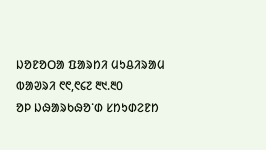ᱡᱚᱱᱚᱛᱟ ᱯᱟᱨᱴᱤ ᱢᱩᱪᱤᱨᱟᱢ ᱵᱟᱣᱨᱤ ᱖᱖,᱖᱔᱗ ᱓᱑.᱓᱐
ᱚᱞ ᱡᱷᱟᱨᱠᱷᱚᱸᱰ ᱥᱴᱩᱰᱮᱱᱴ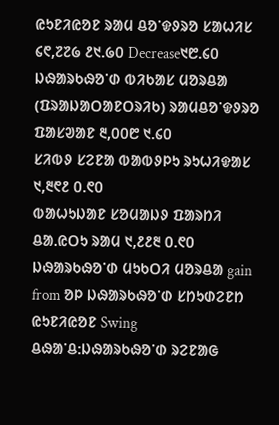ᱭᱩᱱᱤᱭᱚᱱ ᱨᱟᱢ ᱪᱚᱸᱫᱽᱨᱚ ᱥᱟᱦᱤᱥ ᱔᱖,᱗᱗᱙ ᱒᱑.᱙᱐ Decrease᱑᱘.᱔᱐
ᱡᱷᱟᱨᱠᱷᱚᱸᱰ ᱵᱤᱠᱟᱥ ᱢᱚᱨᱪᱟ (ᱯᱨᱟᱡᱟᱛᱟᱱᱛᱨᱤᱠ) ᱨᱟᱢᱪᱚᱸᱫᱽᱨᱚ ᱯᱟᱥᱣᱟᱱ ᱓,᱐᱐᱘ ᱑.᱔᱐
ᱥᱤᱵᱽ ᱥᱮᱱᱟ ᱵᱟᱵᱽᱞᱩ ᱨᱩᱦᱤᱫᱟᱥ ᱑,᱓᱖᱒ ᱐.᱖᱐
ᱵᱟᱦᱩᱡᱟᱱ ᱥᱚᱢᱟᱡᱽ ᱯᱟᱨᱴᱤ ᱪᱟᱹᱭᱛᱩ ᱨᱟᱢ ᱑,᱒᱒᱓ ᱐.᱖᱐
ᱡᱷᱟᱨᱠᱷᱚᱸᱰ ᱢᱩᱠᱛᱤ ᱢᱚᱨᱪᱟ gain from ᱚᱞ ᱡᱷᱟᱨᱠᱷᱚᱸᱰ ᱥᱴᱩᱰᱮᱱᱴ ᱭᱩᱱᱤᱭᱚᱱ Swing
ᱪᱷᱟᱸᱪ:ᱡᱷᱟᱨᱠᱷᱚᱸᱰ ᱨᱮᱱᱟᱜ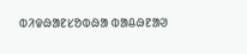ᱵᱤᱫᱷᱟᱱᱥᱚᱵᱷᱟ ᱵᱟᱪᱷᱱᱟᱣ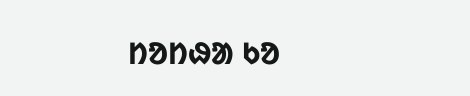ᱴᱚᱴᱷᱟ ᱠᱚ